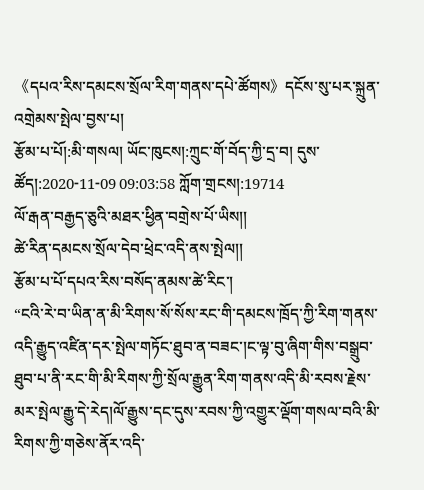《དཔའ་རིས་དམངས་སྲོལ་རིག་གནས་དཔེ་ཚོགས》དངོས་སུ་པར་སྐྲུན་འགྲེམས་སྤེལ་བྱས་པ།
རྩོམ་པ་པོ།:མི་གསལ། ཡོང་ཁུངས།:ཀྲུང་གོ་བོད་ཀྱི་དྲ་བ། དུས་ཚོད།:2020-11-09 09:03:58 ཀློག་གྲངས།:19714
ལོ་རྒན་བརྒྱད་ཅུའི་མཐར་ཕྱིན་བགྲེས་པོ་ཡིས།།
ཚེ་རིན་དམངས་སྲོལ་དེབ་ཕྲེང་འདི་ནས་སྤེལ།།
རྩོམ་པ་པོ་དཔའ་རིས་བསོད་ནམས་ཚེ་རིང་།
“ངའི་རེ་བ་ཡིན་ན་མི་རིགས་སོ་སོས་རང་གི་དམངས་ཁྲོད་ཀྱི་རིག་གནས་འདི་རྒྱུད་འཛིན་དར་སྤེལ་གཏོང་ཐུབ་ན་བཟང་།ང་ལྟ་བུ་ཞིག་གིས་བསྒྲུབ་ཐུབ་པ་ནི་རང་གི་མི་རིགས་ཀྱི་སྲོལ་རྒྱུན་རིག་གནས་འདི་མི་རབས་རྗེས་མར་སྤེལ་རྒྱུ་དེ་རེད།ལོ་རྒྱུས་དང་དུས་རབས་ཀྱི་འགྱུར་ལྡོག་གསལ་བའི་མི་རིགས་ཀྱི་གཅེས་ནོར་འདི་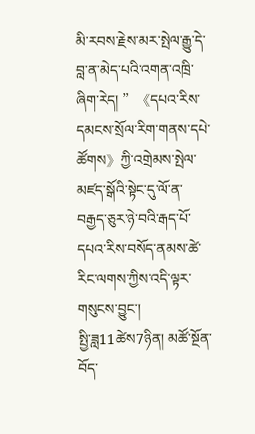མི་རབས་རྗེས་མར་སྤེལ་རྒྱུ་དེ་བླ་ན་མེད་པའི་འགན་འཁྲི་ཞིག་རེད། ”《དཔའ་རིས་དམངས་སྲོལ་རིག་གནས་དཔེ་ཚོགས》ཀྱི་འགྲེམས་སྤེལ་མཛད་སྒོའི་སྟེང་དུ་ལོ་ན་བརྒྱད་ཅུར་ཉེ་བའི་རྒད་པོ་དཔའ་རིས་བསོད་ནམས་ཚེ་རིང་ལགས་ཀྱིས་འདི་ལྟར་གསུངས་བྱུང་།
སྤྱི་ཟླ11ཚེས7ཉིན། མཚོ་སྔོན་བོད་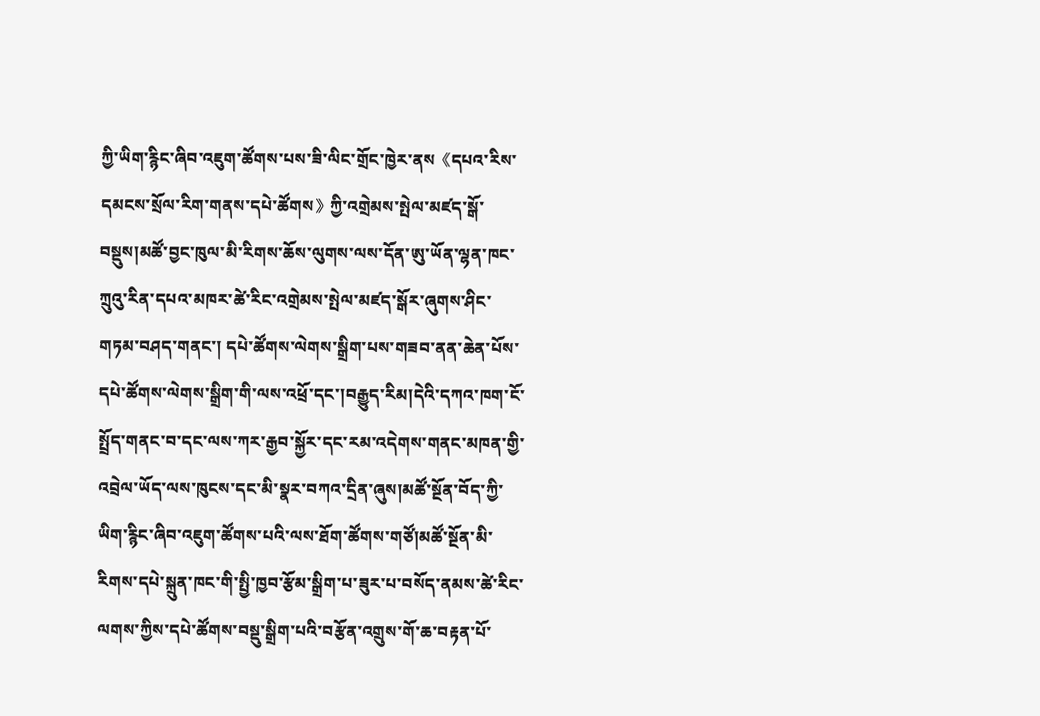ཀྱི་ཡིག་རྙིང་ཞིབ་འཇུག་ཚོགས་པས་ཟི་ལིང་གྲོང་ཁྱེར་ནས《དཔའ་རིས་དམངས་སྲོལ་རིག་གནས་དཔེ་ཚོགས》ཀྱི་འགྲེམས་སྤེལ་མཛད་སྒོ་བསྡུས།མཚོ་བྱང་ཁུལ་མི་རིགས་ཆོས་ལུགས་ལས་དོན་ཨུ་ཡོན་ལྷན་ཁང་ཀྲུའུ་རིན་དཔའ་མཁར་ཚེ་རིང་འགྲེམས་སྤེལ་མཛད་སྒོར་ཞུགས་ཤིང་གཏམ་བཤད་གནང་། དཔེ་ཚོགས་ལེགས་སྒྲིག་པས་གཟབ་ནན་ཆེན་པོས་དཔེ་ཚོགས་ལེགས་སྒྲིག་གི་ལས་འཕྲོ་དང་།བརྒྱུད་རིམ།དེའི་དཀའ་ཁག་ངོ་སྤྲོད་གནང་བ་དང་ལས་ཀར་རྒྱབ་སྐྱོར་དང་རམ་འདེགས་གནང་མཁན་གྱི་འབྲེལ་ཡོད་ལས་ཁུངས་དང་མི་སྣར་བཀའ་དྲིན་ཞུས།མཚོ་སྔོན་བོད་ཀྱི་ཡིག་རྙིང་ཞིབ་འཇུག་ཚོགས་པའི་ལས་ཐོག་ཚོགས་གཙོ།མཚོ་སྔོན་མི་རིགས་དཔེ་སྐྲུན་ཁང་གི་སྤྱི་ཁྱབ་རྩོམ་སྒྲིག་པ་ཟུར་པ་བསོད་ནམས་ཚེ་རིང་ལགས་ཀྱིས་དཔེ་ཚོགས་བསྡུ་སྒྲིག་པའི་བརྩོན་འགྲུས་གོ་ཆ་བརྟན་པོ་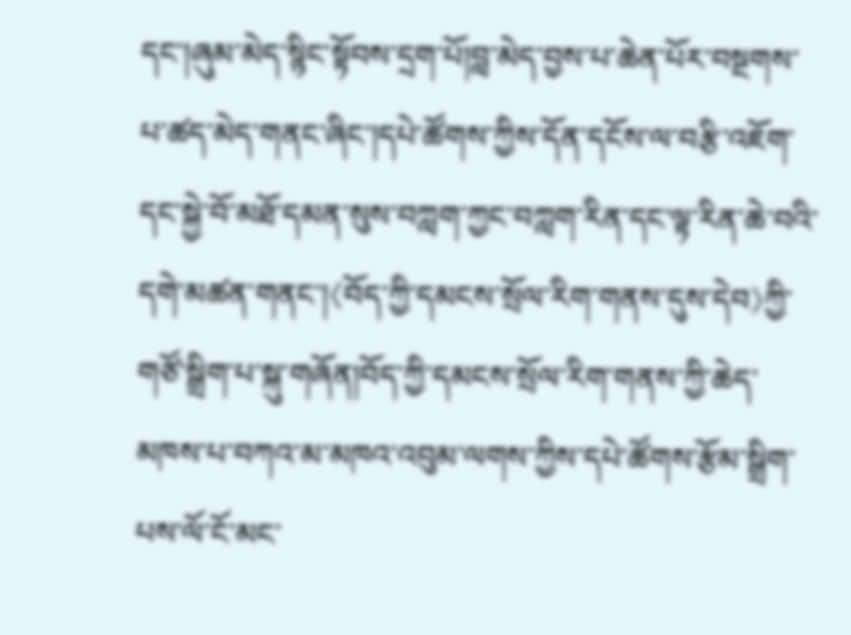དང་།ཞུམ་མེད་སྙིང་སྟོབས་དྲག་པོ།བླ་མེད་བྱས་པ་ཆེན་པོར་བསྔགས་པ་ཚད་མེད་གནང་ཞིང་།དཔེ་ཚོགས་ཀྱིས་དོན་དངོས་ལ་བརྩི་འཇོག་དང་སྐྱེ་བོ་མཐོ་དམན་སུས་བཀླག་ཀྱང་བཀླག་རིན་དང་ལྟ་རིན་ཆེ་བའི་དགེ་མཚན་གནང་།《བོད་ཀྱི་དམངས་སྲོལ་རིག་གནས་དུས་དེབ》ཀྱི་གཙོ་སྒྲིག་པ་སྐུ་གཞོན།བོད་ཀྱི་དམངས་སྲོལ་རིག་གནས་ཀྱི་ཆེད་མཁས་པ་བཀའ་མ་མཁའ་འབུམ་ལགས་ཀྱིས་དཔེ་ཚོགས་རྩོམ་སྒྲིག་པས་ལོ་ངོ་མང་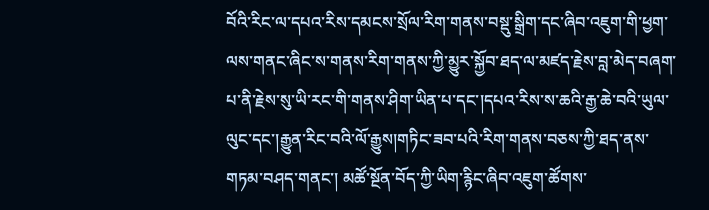བོའི་རིང་ལ་དཔའ་རིས་དམངས་སྲོལ་རིག་གནས་བསྡུ་སྒྲིག་དང་ཞིབ་འཇུག་གི་ཕྱག་ལས་གནང་ཞིང་ས་གནས་རིག་གནས་ཀྱི་མྱུར་སྐྱོབ་ཐད་ལ་མཛད་རྗེས་བླ་མེད་བཞག་པ་ནི་རྗེས་སུ་ཡི་རང་གི་གནས་ཤིག་ཡིན་པ་དང་།དཔའ་རིས་ས་ཆའི་རྒྱ་ཆེ་བའི་ཡུལ་ལུང་དང་།རྒྱུན་རིང་བའི་ལོ་རྒྱུས།གཏིང་ཟབ་པའི་རིག་གནས་བཅས་ཀྱི་ཐད་ནས་གཏམ་བཤད་གནང་། མཚོ་སྔོན་བོད་ཀྱི་ཡིག་རྙིང་ཞིབ་འཇུག་ཚོགས་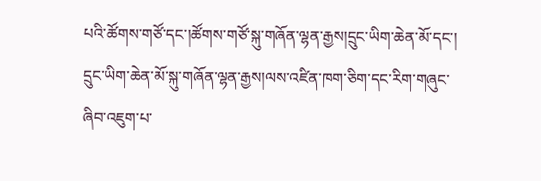པའི་ཚོགས་གཙོ་དང་།ཚོགས་གཙོ་སྐུ་གཞོན་ལྷན་རྒྱས།དྲུང་ཡིག་ཆེན་མོ་དང་།  དྲུང་ཡིག་ཆེན་མོ་སྐུ་གཞོན་ལྷན་རྒྱས།ལས་འཛིན་ཁག་ཅིག་དང་རིག་གཞུང་ཞིབ་འཇུག་པ་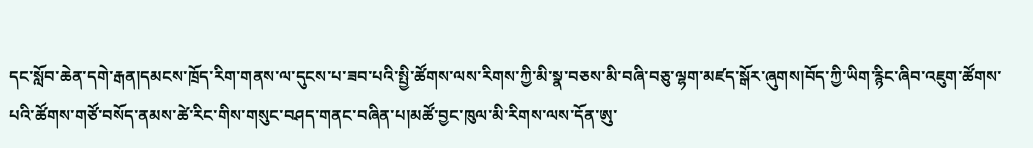དང་སློབ་ཆེན་དགེ་རྒན།དམངས་ཁྲོད་རིག་གནས་ལ་དུངས་པ་ཟབ་པའི་སྤྱི་ཚོགས་ལས་རིགས་ཀྱི་མི་སྣ་བཅས་མི་བཞི་བཅུ་ལྷག་མཛད་སྒོར་ཞུགས།བོད་ཀྱི་ཡིག་རྙིང་ཞིབ་འཇུག་ཚོགས་པའི་ཚོགས་གཙོ་བསོད་ནམས་ཚེ་རིང་གིས་གསུང་བཤད་གནང་བཞིན་པ།མཚོ་བྱང་ཁུལ་མི་རིགས་ལས་དོན་ཨུ་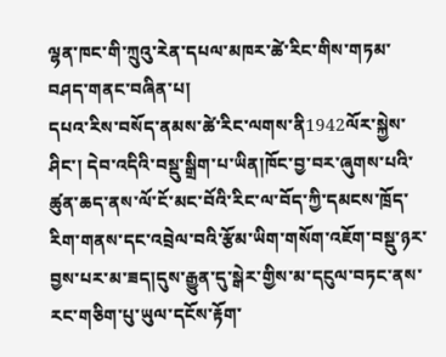ལྷན་ཁང་གི་ཀྲུའུ་རེན་དཔལ་མཁར་ཚེ་རིང་གིས་གཏམ་བཤད་གནང་བཞིན་པ།
དཔའ་རིས་བསོད་ནམས་ཚེ་རིང་ལགས་ནི1942ལོར་སྐྱེས་ཤིང་། དེབ་འདིའི་བསྡུ་སྒྲིག་པ་ཡིན།ཁོང་བྱ་བར་ཞུགས་པའི་ཚུན་ཆད་ནས་ལོ་ངོ་མང་བོའི་རིང་ལ་བོད་ཀྱི་དམངས་ཁྲོད་རིག་གནས་དང་འབྲེལ་བའི་རྩོམ་ཡིག་གསོག་འཇོག་བསྡུ་ཉར་བྱས་པར་མ་ཟད།དུས་རྒྱུན་དུ་སྒེར་གྱིས་མ་དངུལ་བཏང་ནས་རང་གཅིག་པུ་ཡུལ་དངོས་རྟོག་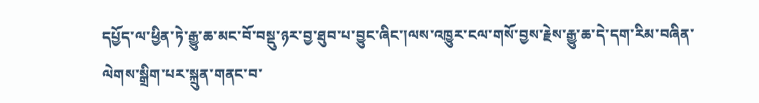དཔྱོད་ལ་ཕྱིན་ཏེ་རྒྱུ་ཆ་མང་བོ་བསྡུ་ཉར་བྱ་ཐུབ་པ་བྱུང་ཞིང་།ལས་འཁྱུར་ངལ་གསོ་བྱས་རྗེས་རྒྱུ་ཆ་དེ་དག་རིམ་བཞིན་ལེགས་སྒྲིག་པར་སྐྲུན་གནང་བ་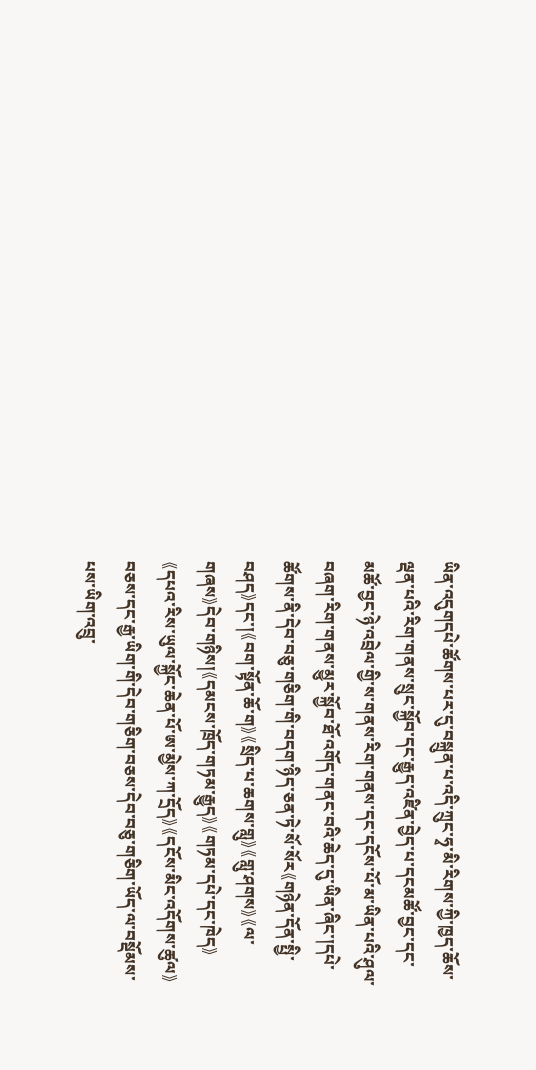ཡིན་འདུགདཔེ་ཚོགས་པར་དུ་བསྐྲུན་པ་འདི་ཀྲུང་ཧྭ་མི་རིགས་ཀྱི་ཁྱད་ཆོས་ལྡན་པའི་རིག་གནས་སྲུང་སྐྱོབ་དང་རྒྱུད་འཛིན་བྱེད་པ་དངམཚོ་བྱང་དང་མཚོ་བྱང་ཉེ་འབྲེལ་གྱི་ས་གནས་རིག་གནས་དང་དངོས་པོ་མ་ཡིན་པའི་ཤུལ་བཞག་རིག་གནས་མྱུར་སྐྱོབ་ཐོ་འགོད་གནང་བའི་ཆེད་དུ་ཡིན་ཞིང་།དཔེ་ཚོགས་ནི་དེབ་བཅུ་གཅིག་གི་བདག་ཉིད་ཅན་ཏེ་སོ་སོར《གཉེན་དོན་སྤྱི་བཤད》དང་།《བག་སྟོན་ཆོ་ག》《སྲིད་པ་ཆགས་གླུ》《གླུ་ཤགས》《ལ་གཞས》དེབ་གཉིས།《དམངས་ཁྲོད་གཏམ་རྒྱུད》《གཏམ་དཔེ་དང་ཁེད》《དཔའ་རིས་ཡུལ་སྐྱོང་ཆེན་པོ་ཨ་མྱེས་ཀ་དྲོད》《དངོས་མིང་འདོགས་ཚུལ》བཅས་དང་རྒྱ་ཡིག་གི་དེབ་གཅིག་བཅས་དེབ་བཅུ་གཅིག་ཡོད་ལ་བསྡོམས་པས་ཡིག་འབྲུ་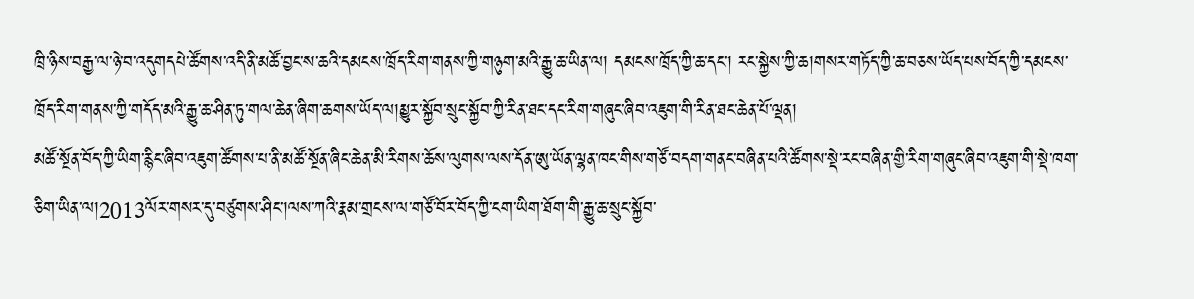ཁྲི་ཉིས་བརྒྱ་ལ་ཉེ་བ་འདུགདཔེ་ཚོགས་འདི་ནི་མཚོ་བྱང་ས་ཆའི་དམངས་ཁྲོད་རིག་གནས་ཀྱི་གཉུག་མའི་རྒྱུ་ཆ་ཡིན་ལ། དམངས་ཁྲོད་ཀྱི་ཆ་དང་། རང་སྐྱེས་ཀྱི་ཆ།གསར་གཏོད་ཀྱི་ཆ་བཅས་ཡོད་པས་བོད་ཀྱི་དམངས་ཁྲོད་རིག་གནས་ཀྱི་གདོད་མའི་རྒྱུ་ཆ་ཤིན་ཏུ་གལ་ཆེན་ཞིག་ཆགས་ཡོད་ལ།མྱུར་སྐྱོབ་སྲུང་སྐྱོབ་ཀྱི་རིན་ཐང་དང་རིག་གཞུང་ཞིབ་འཇུག་གི་རིན་ཐང་ཆེན་པོ་ལྡན།
མཚོ་སྔོན་བོད་ཀྱི་ཡིག་རྙིང་ཞིབ་འཇུག་ཚོགས་པ་ནི་མཚོ་སྔོན་ཞིང་ཆེན་མི་རིགས་ཆོས་ལུགས་ལས་དོན་ཨུ་ཡོན་ལྷན་ཁང་གིས་གཙོ་བདག་གནང་བཞིན་པའི་ཚོགས་སྡེ་རང་བཞིན་གྱི་རིག་གཞུང་ཞིབ་འཇུག་གི་སྡེ་ཁག་ཅིག་ཡིན་ལ།2013ལོར་གསར་དུ་བཙུགས་ཤིང་།ལས་ཀའི་རྣམ་གྲངས་ལ་གཙོ་བོར་བོད་ཀྱི་ངག་ཡིག་ཐོག་གི་རྒྱུ་ཆ་སྲུང་སྐྱོབ་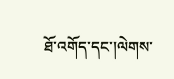ཐོ་འགོད་དང་།ལེགས་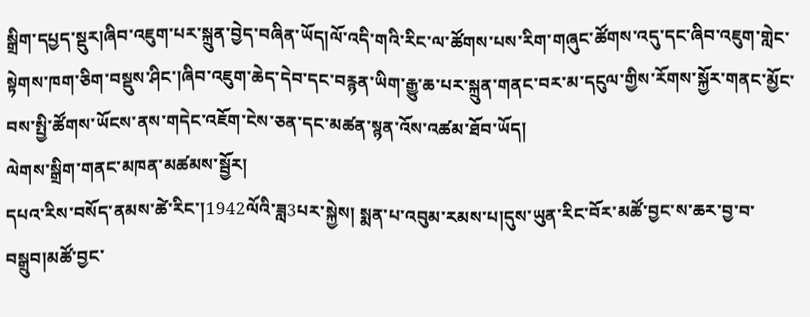སྒྲིག་དཔྱད་སྡུར།ཞིབ་འཇུག་པར་སྐྲུན་བྱེད་བཞིན་ཡོད།ལོ་འདི་གའི་རིང་ལ་ཚོགས་པས་རིག་གཞུང་ཚོགས་འདུ་དང་ཞིབ་འཇུག་གླེང་སྟེགས་ཁག་ཅིག་བསྡུས་ཤིང་།ཞིབ་འཇུག་ཆེད་དེབ་དང་བརྙན་ཡིག་རྒྱུ་ཆ་པར་སྐྲུན་གནང་བར་མ་དངུལ་གྱིས་རོགས་སྐྱོར་གནང་མྱོང་བས་སྤྱི་ཚོགས་ཡོངས་ནས་གདེང་འཇོག་ངེས་ཅན་དང་མཚན་སྙན་འོས་འཚམ་ཐོབ་ཡོད།
ལེགས་སྒྲིག་གནང་མཁན་མཚམས་སྦྱོར།
དཔའ་རིས་བསོད་ནམས་ཚེ་རིང་།1942ལོའི་ཟླ3པར་སྐྱེས། སྨན་པ་འབུམ་རམས་པ།དུས་ཡུན་རིང་བོར་མཚོ་བྱང་ས་ཆར་བྱ་བ་བསྒྲུབ།མཚོ་བྱང་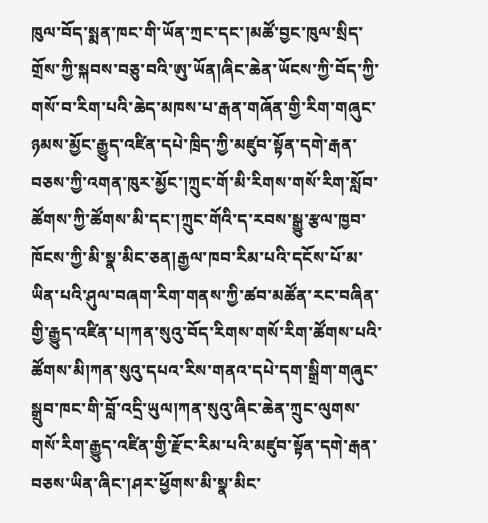ཁུལ་བོད་སྨན་ཁང་གི་ཡོན་ཀྲང་དང་།མཚོ་བྱང་ཁུལ་སྲིད་གྲོས་ཀྱི་སྐབས་བཅུ་བའི་ཨུ་ཡོན།ཞིང་ཆེན་ཡོངས་ཀྱི་བོད་ཀྱི་གསོ་བ་རིག་པའི་ཆེད་མཁས་པ་རྒན་གཞོན་གྱི་རིག་གཞུང་ཉམས་མྱོང་རྒྱུད་འཛིན་དཔེ་ཁྲིད་ཀྱི་མཛུབ་སྟོན་དགེ་རྒན་བཅས་ཀྱི་འགན་ཁུར་མྱོང་།ཀྲུང་གོ་མི་རིགས་གསོ་རིག་སློབ་ཚོགས་ཀྱི་ཚོགས་མི་དང་།ཀྲུང་གོའི་ད་རབས་སྒྱུ་རྩལ་ཁྱབ་ཁོངས་ཀྱི་མི་སྣ་མིང་ཅན།རྒྱལ་ཁབ་རིམ་པའི་དངོས་པོ་མ་ཡིན་པའི་ཤུལ་བཞག་རིག་གནས་ཀྱི་ཚབ་མཚོན་རང་བཞིན་གྱི་རྒྱུད་འཛིན་པ།ཀན་སུའུ་བོད་རིགས་གསོ་རིག་ཚོགས་པའི་ཚོགས་མི།ཀན་སུའུ་དཔའ་རིས་གནའ་དཔེ་དག་སྒྲིག་གཞུང་སྒྲུབ་ཁང་གི་བློ་འདྲི་ཡུལ།ཀན་སུའུ་ཞིང་ཆེན་ཀྲུང་ལུགས་གསོ་རིག་རྒྱུད་འཛིན་གྱི་རྫོང་རིམ་པའི་མཛུབ་སྟོན་དགེ་རྒན་བཅས་ཡིན་ཞིང་།ཤར་ཕྱོགས་མི་སྣ་མིང་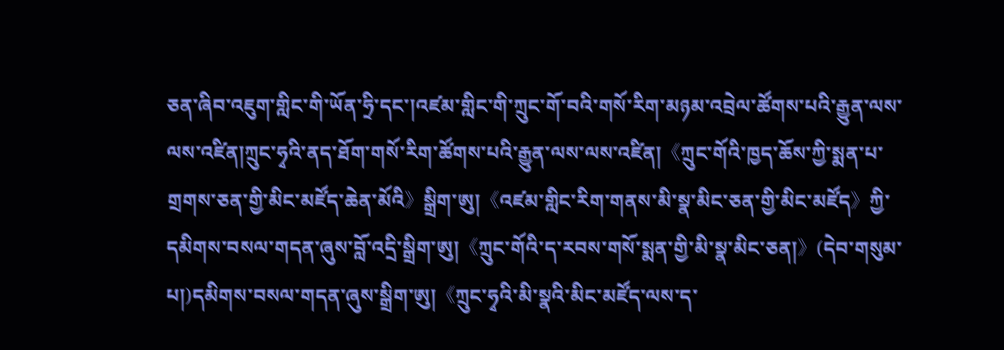ཅན་ཞིབ་འཇུག་གླིང་གི་ཡོན་ཧྲི་དང་།འཛམ་གླིང་གི་ཀྲུང་གོ་བའི་གསོ་རིག་མཉམ་འབྲེལ་ཚོགས་པའི་རྒྱུན་ལས་ལས་འཛིན།ཀྲུང་ཧྭའི་ནད་ཐོག་གསོ་རིག་ཚོགས་པའི་རྒྱུན་ལས་ལས་འཛིན།《ཀྲུང་གོའི་ཁྱད་ཆོས་ཀྱི་སྨན་པ་གྲགས་ཅན་གྱི་མིང་མཛོད་ཆེན་མོའི》སྒྲིག་ཨུ།《འཛམ་གླིང་རིག་གནས་མི་སྣ་མིང་ཅན་གྱི་མིང་མཛོད》ཀྱི་དམིགས་བསལ་གདན་ཞུས་བློ་འདྲི་སྒྲིག་ཨུ།《ཀྲུང་གོའི་ད་རབས་གསོ་སྨན་གྱི་མི་སྣ་མིང་ཅན།》(དེབ་གསུམ་པ།)དམིགས་བསལ་གདན་ཞུས་སྒྲིག་ཨུ།《ཀྲུང་ཧྭའི་མི་སྣའི་མིང་མཛོད་ལས་ད་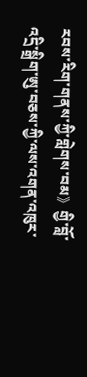རབས་རིག་གནས་ཀྱི་གླེགས་བམ》གྱི་བློ་འདྲི་སྒྲིག་ཨུ་བཅས་ཀྱི་ལས་འགན་འཁུར་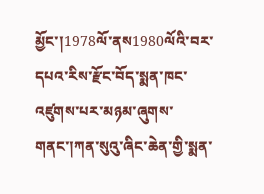མྱོང་།1978ལོ་ནས1980ལོའི་བར་དཔའ་རིས་རྫོང་བོད་སྨན་ཁང་འཛུགས་པར་མཉམ་ཞུགས་གནང་།ཀན་སུའུ་ཞིང་ཆེན་གྱི་སྨན་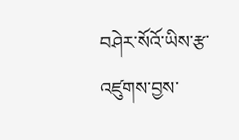བཤེར་སོའོ་ཡིས་རྩ་འཛུགས་བྱས་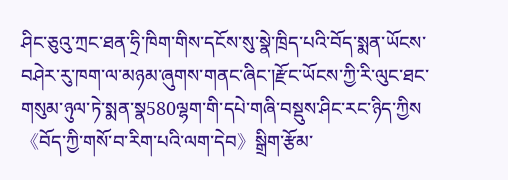ཤིང་ཅུའུ་ཀྲང་ཐན་ཧྲི་ཁིག་གིས་དངོས་སུ་སྣེ་ཁྲིད་པའི་བོད་སྨན་ཡོངས་བཤེར་རུ་ཁག་ལ་མཉམ་ཞུགས་གནང་ཞིང་།རྫོང་ཡོངས་ཀྱི་རི་ལུང་ཐང་གསུམ་ཉུལ་ཏེ་སྨན་སྣ580ལྷག་གི་དཔེ་གཞི་བསྡུས་ཤིང་རང་ཉིད་ཀྱིས《བོད་ཀྱི་གསོ་བ་རིག་པའི་ལག་དེབ》སྒྲིག་རྩོམ་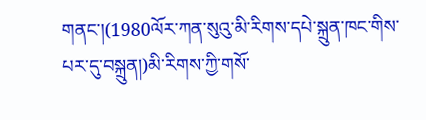གནང་།(1980ལོར་ཀན་སུའུ་མི་རིགས་དཔེ་སྐྲུན་ཁང་གིས་པར་དུ་བསྐྲུན།)མི་རིགས་ཀྱི་གསོ་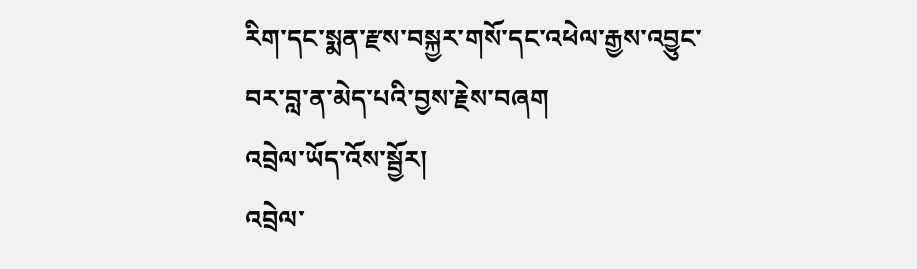རིག་དང་སྨན་རྫས་བསྐྱར་གསོ་དང་འཕེལ་རྒྱས་འབྱུང་བར་བླ་ན་མེད་པའི་བྱས་རྗེས་བཞག
འབྲེལ་ཡོད་འོས་སྦྱོར།
འབྲེལ་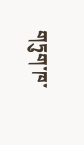གཏུག་ཁ་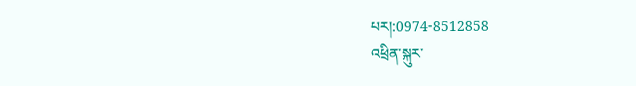པར།:0974-8512858
འཕྲིན་སྐུར་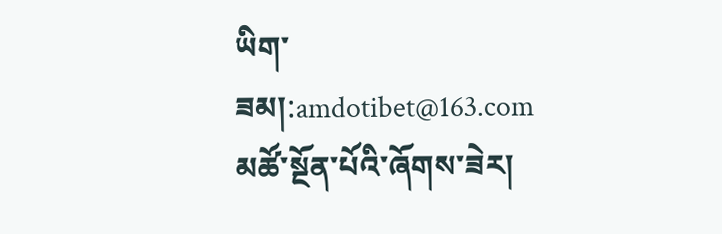ཡིག་ཟམ།:amdotibet@163.com
མཚོ་སྔོན་པོའི་ཞོགས་ཟེར།